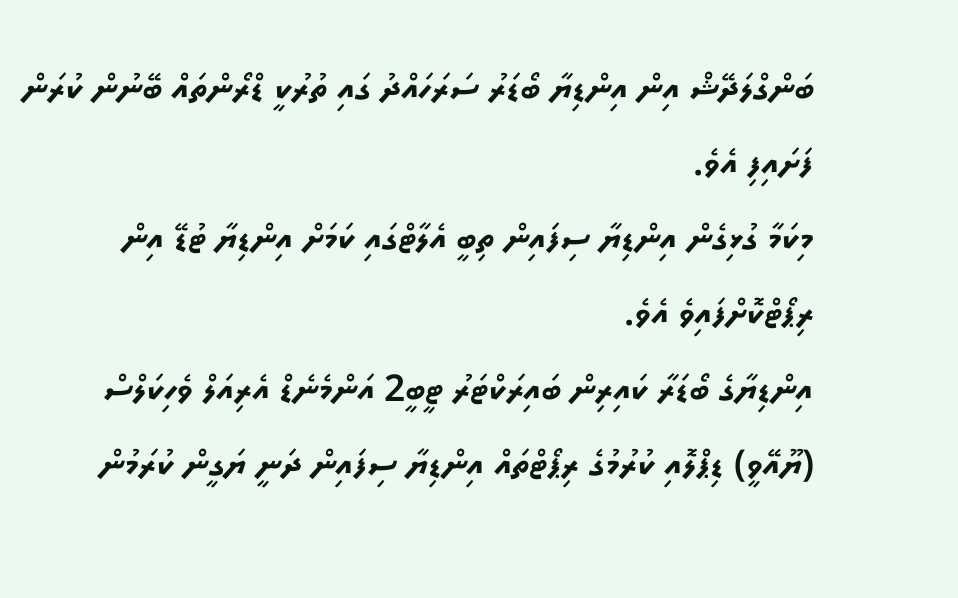ބަންގްލަދޭޝް އިން އިންޑިޔާ ބޯޑަރު ސަރަހައްދު ގައި ތުރުކީ ޑްރޯންތައް ބޭނުން ކުރަން ފަށައިފި އެވެ.
މިކަމާ ގުޅިގެން އިންޑިޔާ ސިފައިން ތިބީ އެލާޓްގައި ކަމަށް އިންޑިޔާ ޓުޑޭ އިން ރިޕޯޓްކޮށްފައިވެ އެވެ.
އިންޑިޔާގެ ބޯޑަރާ ކައިރިން ބައިރަކްޓަރު ޓީބީ2 އަންމެނެޑް އެރިއަލް ވެހިކަލްސް (ޔޫއޭވީ) ޑިޕްލޮއި ކުރުމުގެ ރިޕޯޓްތައް އިންޑިޔާ ސިފައިން ދަނީ ޔަގީން ކުރަމުން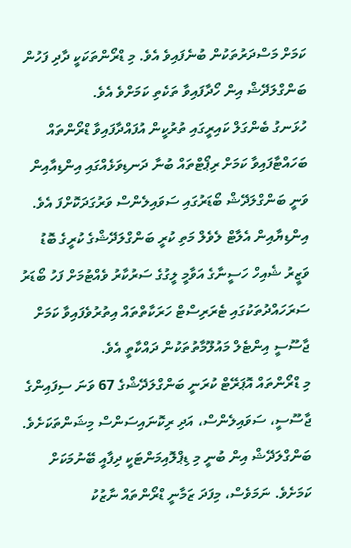ކަމަށް މަސްދަރުތަކުން ބުނެފައިވެ އެވެ. މި ޑްރޯންތަކަކީ ދާދި ފަހުން ބަންގްލަދޭޝް އިން ހޯދާފައިވާ ތަކެތި ކަމަށްވެ އެވެ.
ހުޅަނގު ބެންގަލް ކައިރީގައި ތުރުކީން އުފައްދާފައިވާ ޑްރޯންތައް ބަހައްޓާފައިވާ ކަމަށް ރިޕޯޓްތައް ބުނާ ދަނޑިވަޅެއްގައި އިންޑިއާއިން ވަނީ ބަންގްލަދޭޝް ބޯޑަރުގައި ސަވައިލެންސް ވަރުގަދަކޮށްފަ އެވެ. އިންޑިޔާއިން އެލާޓް ލެވެލް މަތި ކުރީ ބަންގްލަދޭޝްގެ ކުރީގެ ބޮޑު ވަޒީރު ޝެއިހް ހަސީނާގެ އަވާމީ ލީގުގެ ސަރުކާރު ވެއްޓުމަށް ފަހު ބޯޑަރު ސަރަހައްދުތަކުގައި ޓެރަރިސްޓް ހަރަކާތްތައް އިތުރުވެފައިވާ ކަމަށް ޖާސޫސީ އިންޓެލް މައުލޫމާތުތަކުން ދައްކާތީ އެވެ.
މި ޑްރޯންތައް އޮޕަރޭޓް ކުރަނީ ބަންގްލަދޭޝްގެ 67 ވަނަ ސިފައިންގެ ޖާސޫސީ، ސަވައިލެންސް، އަދި ރިކޮނައިސަންސް މިޝަންތަކަށެވެ. ބަންގްލަދޭޝް އިން ބުނީ މި ޑިޕްލޮއިމަންޓަކީ ދިފާއީ ބޭނުމަކަށް ކަމަށެވެ. ނަމަވެސް، މިފަދަ ޒަމާނީ ޑްރޯންތައް ނާޒުކު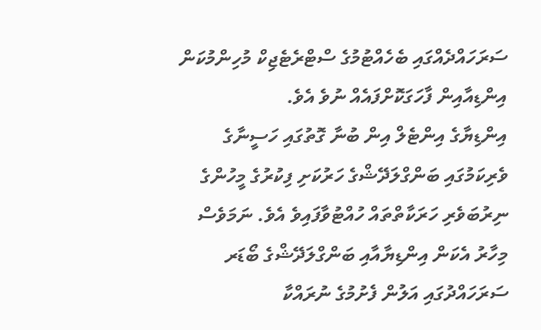ސަރަހައްދެއްގައި ބެހެއްޓުމުގެ ސްޓްރެޓެޖިކް މުހިންމުކަން އިންޑިއާއިން ފާހަގަކޮށްފައެއް ނުވެ އެވެ.
އިންޑިޔާގެ އިންޓެލް އިން ބުނާ ގޮތުގައި ހަސީނާގެ ވެރިކަމުގައި ބަންގްލަދޭޝްގެ ހަރުކަށި ފިކުރުގެ މީހުންގެ ނިރުބަވެރި ހަރަކާތްތައް ހުއްޓުވާފައިވެ އެވެ. ނަމަވެސް މިހާރު އެކަން އިންޑިޔާއާއި ބަންގްލަދޭޝްގެ ބޯޑަރ ސަރަހައްދުގައި އަލުން ފެށުމުގެ ނުރައްކާ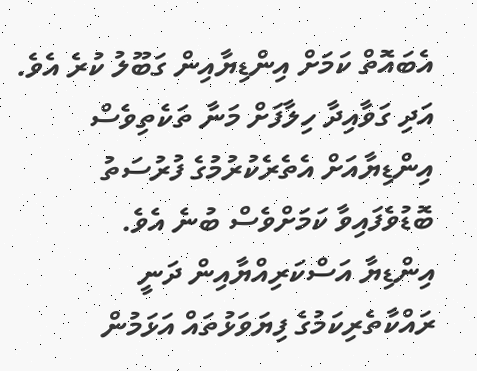އެބައޮތް ކަމަށް އިންޑިޔާއިން ގަބޫލު ކުރެ އެވެ. އަދި ގަވާއިދާ ހިލާފަށް މަނާ ތަކެތިވެސް އިންޑިޔާއަށް އެތެރެކުރުމުގެ ފުރުސަތު ބޮޑުވެފައިވާ ކަމަށްވެސް ބުނެ އެވެ.
އިންޑިޔާ އަސްކަރިއްޔާއިން ދަނީ ރައްކާތެރިކަމުގެ ފިޔަވަޅުތައް އަޅަމުން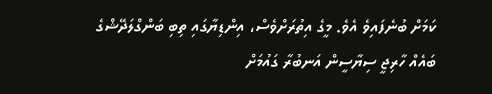ކަމަށް ބުނެފައިވެ އެވެ. މީގެ އިތުރަށްވެސް، އިންޑިޔާގައި ތިބި ބަންގްލަދޭޝްގެ ބައެއް ހާރިޖީ ސިޔާސީން އަނބުރާ ގައުމަށް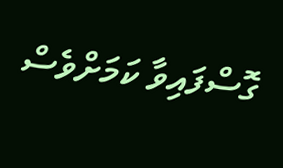ގޮސްފައިވާ ކަމަށްވެސް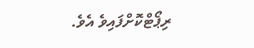ރިޕޯޓްކޮށްފައިވެ އެވެ.